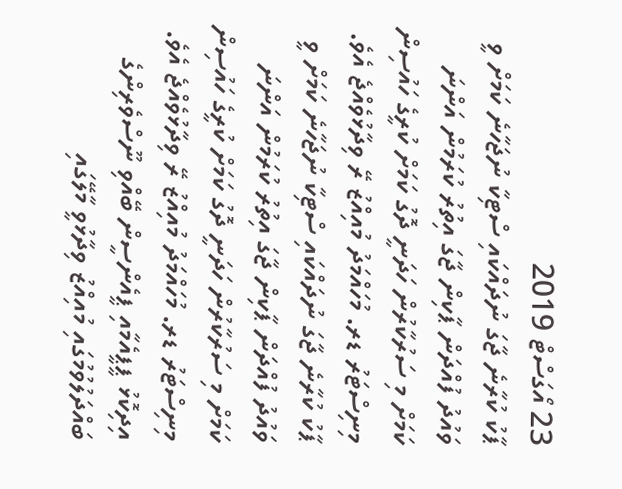23 އޯގަސްޓް 2019
ޕާކު ކުރާނެ ޖާގަ ނުދައްކައި ސްޓިކާ ނުޖަހާނެ ކަމަށް ވީ ވައުދު ފުއްދަން ޕާކިން ޖާގަ އިތުރު ކުރަމުން އަންނަ ކަމަށް މި ސަރުކާރުން ހަދަނީ ދޮގު ކަމަށް ކުރީގެ ހައުސިން މިނިސްޓަރު ޑރ. މުހައްމަދު މުއިއްޒު ރޭ ވިދާޅުވެއްޖެ އެވެ.
ޕާކު ކުރާނެ ޖާގަ ނުދައްކައި ސްޓިކާ ނުޖަހާނެ ކަމަށް ވީ ވައުދު ފުއްދަން ޕާކިން ޖާގަ އިތުރު ކުރަމުން އަންނަ ކަމަށް މި ސަރުކާރުން ހަދަނީ ދޮގު ކަމަށް ކުރީގެ ހައުސިން މިނިސްޓަރު ޑރ. މުހައްމަދު މުއިއްޒު ރޭ ވިދާޅުވެއްޖެ އެވެ.
އިދިކޮޅު ޕީޕީއެމާއި ޕީއެންސީން ބޭއްވި ނޫސްވެރިންގެ ބައްދަލުވުމުގައި މުއިއްޒު ވިދާޅުވީ މާލޭގައި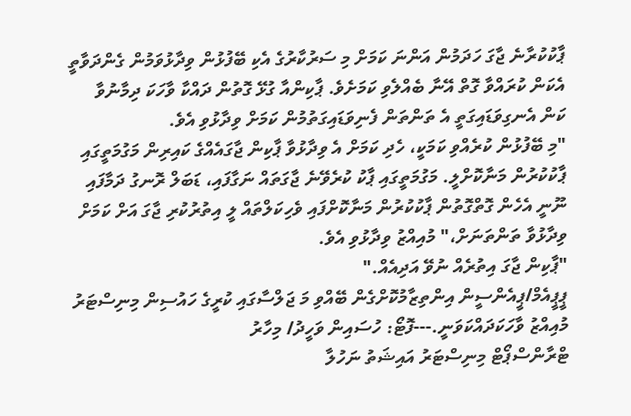ޕާކުކުރާނެ ޖާގަ ހަދަމުން އަންނަ ކަމަށް މި ސަރުކާރުގެ އެކި ބޭފުޅުން ވިދާޅުވަމުން ގެންދަވާތީ އެކަން ކުރައްވާ ގޮތް އޭނާ ބެއްލެވި ކަމަށެވެ. ޕާކިންއާ ގުޅޭ ގޮތުން ދައްކާ ވާހަކަ ދިމާނުވާ ކަން އެނގިވަޑައިގަތީ އެ ތަންތަން ފެނިވަޑައިގަތުމުން ކަމަށް ވިދާޅުވި އެވެ.
"މި ބޭފުޅުން ކުރެއްވި ކަމަކީ، ހެދި ކަމަށް އެ ވިދާޅުވާ ޕާކިން ޖާގައެއްގެ ކައިރިން މަގުމަތީގައި ޕާކުކުރުން މަނާކޮށްލީ. މަގުމަތީގައި ޕާކު ކުރެވޭނެ ޖާގަތައް ނަގާފައި، ޑަބަލް ރޮނގު ދަމާފައި ނޫނީ އެހެން ގޮތްގޮތުން ޕާކުކުރުން މަނާކޮށްފައި ވެހިކަލްތައް ލީ އިތުރުކުރި ޖާގަ އަށް ކަމަށް ވިދާޅުވާ ތަންތަނަށް،" މުއިއްޒު ވިދާޅުވި އެވެ.
"ޕާކިން ޖާގަ އިތުރެއް ނުވޭ އަދިއެއް."
ޕީޕީއެމް/ޕީއެންސީން އިންތިޒާމުކޮށްގެން ބޭއްވި މަ ޖަލްސާގައި ކުރީގެ ހައުސިން މިނިސްޓަރު މުއިއްޒު ވާހަކަދައްކަވަނީ.---ފޮޓޯ: ހުސައިން ވަހީދު/ މިހާރު
ޓްރާންސްޕޯޓް މިނިސްޓަރު އައިޝަތު ނަހުލާ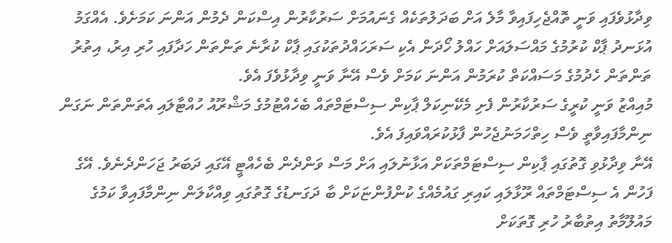ވިދާޅުވެފައި ވަނީ ތޮއްޖެހިފައިވާ މާލެ އަށް ބަދަލުތަކެއް ގެނައުމަށް ސަރުކާރުން އިސްކަން ދެމުން އަންނަ ކަމަށެވެ. އެއްގަމު އުޅަނދު ޕާކް ކުރުމުގެ މައްސަލައަށް ހައްލު ހޯދަން އެކި ސަރަހައްދުތަކުގައި ޕާކް ކުރާނެ ތަންތަން ހަދާފައި ހުރި އިރު، އިތުރު ތަންތަން ހެދުމުގެ މަސައްކަތް ކުރަމުން އަންނަ ކަމަށް ވެސް އޭނާ ވަނީ ވިދާޅުވެފަ އެވެ.
މުއިއްޒު ވަނީ ކުރީގެ ސަރުކާރުން ފެށި މެކޭނިކަލް ޕާކިން ސިސްޓަމްތައް ބެހެއްޓުމުގެ މަޝްރޫއު ހުއްޓާލައި އެތަންތަން ނަގަން ނިންމާފައިވާތީ ވެސް ހިތްހަމަނުޖެހުން ފާޅުކުރައްވައިފަ އެވެ.
އޭނާ ވިދާޅުވި ގޮތުގައި ޕާކިން ސިސްޓަމްތަކަށް އަޅާނުލައި އަށް މަސް ވަންދެން ބެހެއްޓީ އޭގައި ދަބަރު ޖަހަންދެނެވެ. އޭގެ ފަހުން އެ ސިސްޓަމްތައް ރޫޅާލައި ކައިރި ގައުމެއްގެ ކުންފުންޏަކަށް ބާ ދަގަނޑުގެ ގޮތުގައި ވިއްކާލަން ނިންމާފައިވާ ކަމުގެ މައުލޫމާތު އިތުބާރު ހުރި ގޮތަކަށް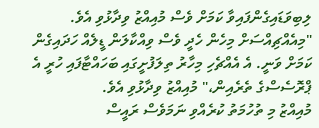ލިބިވަޑައިގެންފައިވާ ކަމަށް ވެސް މުއިއްޒު ވިދާޅުވި އެވެ.
"މިއެއްޗިއްސަށް މިހެން ހެދީ ވެސް ވިއްކާލަން ޑީލެއް ހަދައިގެން ކަމަށް ވަނީ. އެ އެއްޗެހި މިހާރު ތިލަފުށީގައި ބަހައްޓާފައި ހުރީ އެ ޕްރޮސެސްގެ ތެރެއިން،" މުއިއްޒު ވިދާޅުވި އެވެ.
މުއިއްޒު މި ތުހުމަތު ކުރެއްވި ނަމަވެސް ރައީސް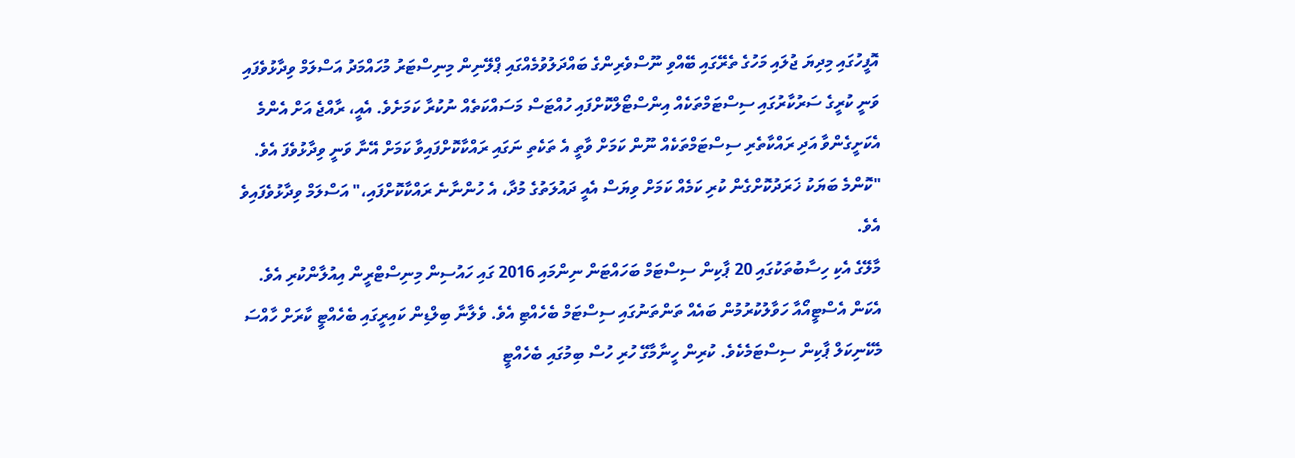އޮފީހުގައި މިދިޔަ ޖުލައި މަހުގެ ތެރޭގައި ބޭއްވި ނޫސްވެރިންގެ ބައްދަލުވުމެއްގައި ޕްލޭނިން މިނިސްޓަރު މުހައްމަދު އަސްލަމް ވިދާޅުވެފައި ވަނީ ކުރީގެ ސަރުކާރުގައި ސިސްޓަމްތަކެއް އިންސްޓޯލްކޮށްފައި ހުއްޓަސް މަސައްކަތެއް ނުކުރާ ކަމަށެވެ. އެއީ، ރާއްޖެ އަށް އެންމެ އެކަށީގެންވާ އަދި ރައްކާތެރި ސިސްޓަމްތަކެއް ނޫން ކަމަށް ވާތީ އެ ތަކެތި ނަގައި ރައްކާކޮށްފައިވާ ކަމަށް އޭނާ ވަނީ ވިދާޅުވެފަ އެވެ.
"ކޮންމެ ބަޔަކު ޚަރަދުކޮށްގެން ކުރި ކަމެއް ކަމަށް ވިޔަސް އެއީ ދައުލަތުގެ މުދާ، އެ ހުންނާނެ ރައްކާކޮށްފައި،" އަސްލަމް ވިދާޅުވެފައިވެ އެވެ.
މާލޭގެ އެކި ހިސާބުތަކުގައި 20 ޕާކިން ސިސްޓަމް ބަހައްޓަން ނިންމައި 2016 ގައި ހައުސިން މިނިސްޓްރީން އިއުލާންކުރި އެވެ. އެކަން އެސްޓީއޯއާ ހަވާލުކުރުމުން ބައެއް ތަންތަނުގައި ސިސްޓަމް ބެހެއްޓި އެވެ. ވެލާނާ ބިލްޑިން ކައިރީގައި ބެހެއްޓީ ކާރަށް ހާއްސަ މެކޭނިކަލް ޕާކިން ސިސްޓަމެކެވެ. ކުރިން ހީނާމާގޭ ހުރި ހުސް ބިމުގައި ބެހެއްޓީ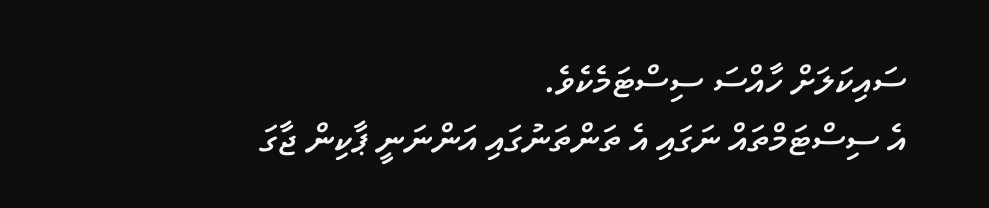ސައިކަލަށް ހާއްސަ ސިސްޓަމެކެވެ.
އެ ސިސްޓަމްތައް ނަގައި އެ ތަންތަނުގައި އަންނަނީ ޕާކިން ޖާގަ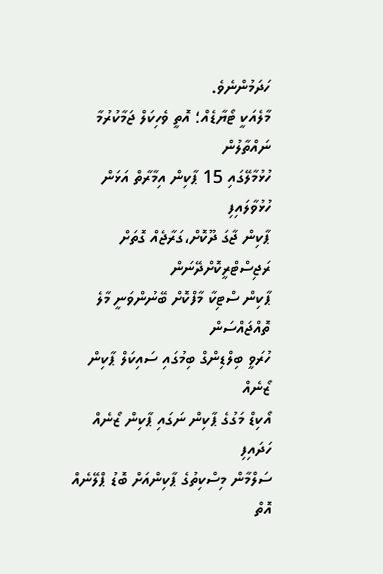ހަދަމުންނެވެ.
މާލެއަކީ ޓޯޔާޑެއް؛ އޮތީ ވެހިކަލް ޖަމާކުރުމާ ނައްތާލުން
ހުޅުމާލޭގައި 15 ޕާކިން އިމާރާތް އަޅަން ހުޅުވާލައިފި
ޕާކިން ޖާގަ ދޫކޮށް،ގަރާޖެއް ގޮތަށް ރަޖިސްޓްރީކޮށްދޭނަން
ޕާކިން ސްޓިކާ މާފްކޮށް ބޭނުންވަނީ މާލެ ތޮއްޖައްސަން
ހުރަވީ ބިލްޑިންގް ބިމުގައި ސައިކަލް ޕާކިން ޒޯނެއް
އޯކިޑް މަގުގެ ޕާކިން ނަގައި ޕާކިން ޒޯނެއް ހަދައިފި
ސަލްމާން މިސްކިތުގެ ޕާކިންއަށް ބޮޑު ޕްލޭނެއް އޮތް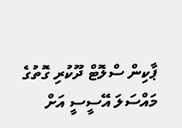ޕާކިން ސްލޮޓް ދޫކުރި ގޮތުގެ މައްސަލަ އޭސީސީ އަށް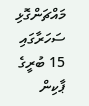މައްޗަންގޮޅި ސަހަރާގައި 15 ބުރީގެ ޕާކިން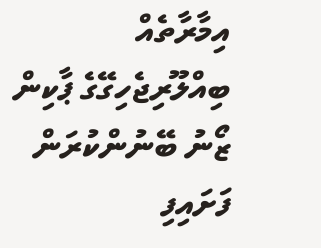އިމާރާތެއް
ބިއްލޫރިޖެހިގޭގެ ޕާކިން ޒޯނު ބޭނުންކުރަން ފަށައިފި